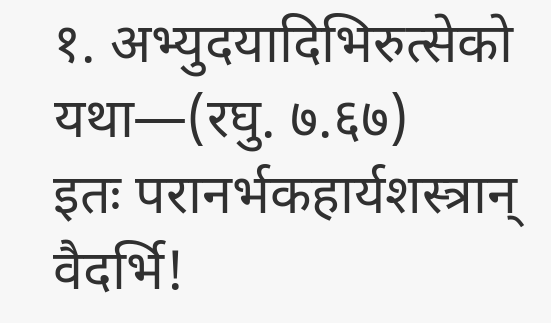१. अभ्युदयादिभिरुत्सेको यथा—(रघु. ७.६७)
इतः परानर्भकहार्यशस्त्रान् वैदर्भि!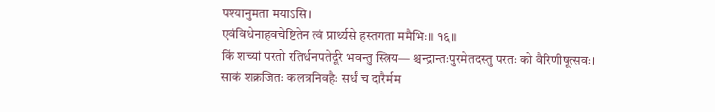पश्यानुमता मयाऽसि।
एवंविधेनाहवचेष्टितेन त्वं प्रार्थ्यसे हस्तगता ममैभिः॥ १६॥
किं शच्यां परतो रतिर्धनपतेर्दूरे भवन्तु स्त्रिय— श्चन्द्रान्तःपुरमेतदस्तु परतः को वैरिणीषूत्सवः।
साकं शक्रजितः कलत्रनिवहैः सर्धं च दारैर्मम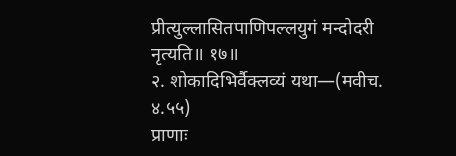प्रीत्युल्लासितपाणिपल्लयुगं मन्दोदरी नृत्यति॥ १७॥
२. शोकादिभिर्वैक्लव्यं यथा—(मवीच. ४.५५)
प्राणाः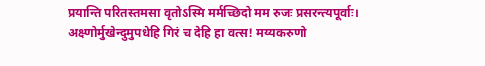प्रयान्ति परितस्तमसा वृतोऽस्मि मर्मच्छिदो मम रुजः प्रसरन्त्यपूर्वाः।
अक्ष्णोर्मुखेन्दुमुपधेहि गिरं च देहि हा वत्स! मय्यकरुणो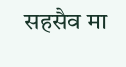सहसैव मा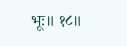भूः॥ १८॥